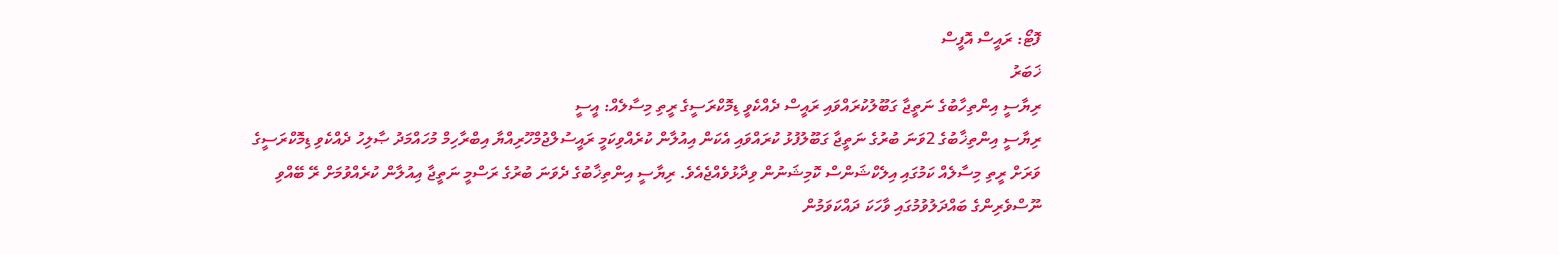ފޮޓޯ: ރައީސް އޮފީސް
ޚަބަރު
ރިޔާސީ އިންތިހާބުގެ ނަތީޖާ ގަބޫލުކުރައްވައި ރައީސް ދެއްކެވީ ޑިމޮކްރަސީގެ ރީތި މިސާލެއް: އީސީ
ރިޔާސީ އިންތިޚާބުގެ 2ވަނަ ބުރުގެ ނަތީޖާ ގަބޫލުފުޅު ކުރައްވައި އެކަން އިއުލާން ކުރެއްވިކަމީ ރައީސުލްޖުމްހޫރިއްޔާ އިބްރާހިމް މުހައްމަދު ޞާލިހު ދެއްކެވި ޑިމޮކްރަސީގެ ވަރަށް ރީތި މިސާލެއް ކަމުގައި އިލެކްޝަންސް ކޮމިޝަނުން ވިދާޅުވެއްޖެއެވެ. ރިޔާސީ އިންތިޚާބުގެ ދެވަނަ ބުރުގެ ރަސްމީ ނަތީޖާ އިއުލާން ކުރެއްވުމަށް ރޭ ބޭއްވި ނޫސްވެރިންގެ ބައްދަލުވުމުގައި ވާހަކަ ދައްކަވަމުން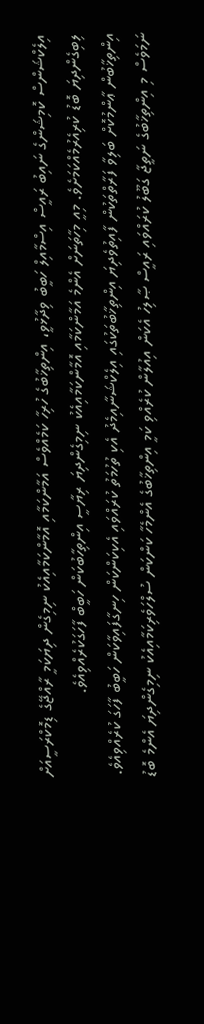އިލެކްޝަންސް ކޮމިޝަންގެ ނައިބު ރައީސް އިސްމާއިލް ހަބީބު ވިދާޅުވީ، އިންތިޚާބުގެ ހުރިހާ ކަމެއްވެސް އަމާންކަމާއި އޮމާންކަމާއިއެކު ނިމިގެން ދިޔަކަމީ ރާއްޖޭގެ ޑިމޮކްރަސީއަށް ލިބިގެންދިޔަ ބޮޑު ކުރިއެރުމެއްކަމަށެވެ. މިއީ މިހާތަނަށް އެންމެ އަމާންކަމާއި އޮމާންކަމާއިއެކު ނިމިގެންދިޔަ ރިޔާސީ އިންތިހާބުކަން ހަބީބް ފާހަގަކުރެއްވިއެވެ.
އިންތިޚާބުން ޢާންމުކޮށް ބަލިވާ ފަރާތްތަކުން ފާއިތުވެދިޔަ އިންތިޚާބުތަކުގައި އިލެކްޝަނާއިމެދު އެކި ތުހުމަތު ކުރައްވައި އެކިކަންކަން ހިނގާފައިވާކަން ހަބީބު ފާހަގަ ކުރެއްވިއެވެ. ނަމަވެސް މި އިންތިޚާބުގެ ނަތީޖާ ގަބޫލު ކުރައްވައި ރައީސް ޞާލިހު އެކަން އިއުލާން ކުރެއްވި ކަމީ އިންތިޚާބުގެ އެންމެހާ ކަންކަން ސުލްހަވެރިކަމާއިއެކު ނިމިގެންދިޔަ އެންމެ ބޮޑު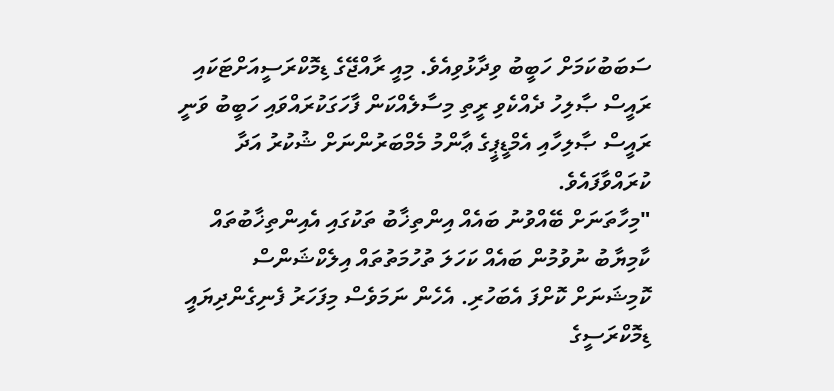ސަބަބުކަމަށް ހަބީބު ވިދާޅުވިއެވެ. މިއީ ރާއްޖޭގެ ޑިމޮކްރަސީއަށްޓަކައި ރައީސް ޞާލިހު ދެއްކެވި ރީތި މިސާލެއްކަން ފާހަގަކުރައްވައި ހަބީބު ވަނީ ރައީސް ޞާލިހާއި އެމްޑީޕީގެ ޢާންމު މެމްބަރުންނަށް ޝުކުރު އަދާ ކުރައްވާފައެވެ.
"މިހާތަނަށް ބޭއްވުނު ބައެއް އިންތިޚާބު ތަކުގައި އެއިންތިޚާބުތައް ކާމިޔާބު ނުވުމުން ބައެއް ކަހަލަ ތުހުމަތުތައް އިލެކްޝަންސް ކޮމިޝަނަށް ކޮށްފަ އެބަހުރި. އެހެން ނަމަވެސް މިފަހަރު ފެނިގެންދިޔައީ ޑިމޮކްރަސީގެ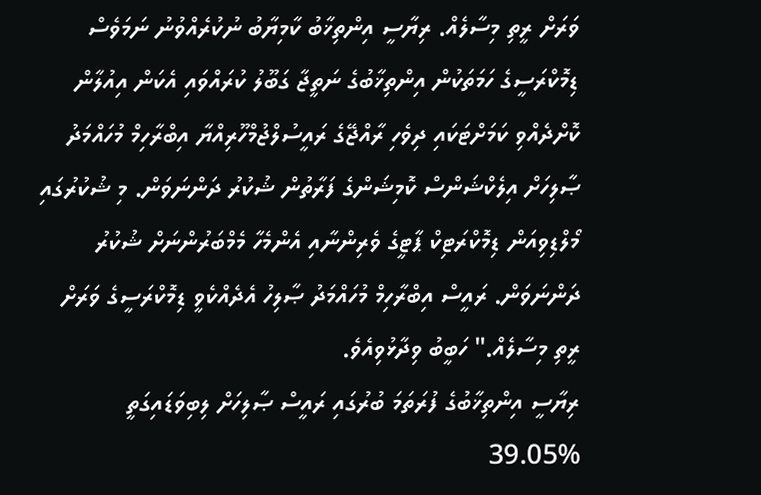ވަރަށް ރީތި މިސާލެއް. ރިޔާސީ އިންތިޚާބު ކާމިޔާބު ނުކުރެއްވުނު ނަމަވެސް ޑިމޮކްރަސީގެ ހަމަތަކުން އިންތިޚާބުގެ ނަތީޖާ ގަބޫލު ކުރައްވައި އެކަން އިއުލާން ކޮށްދެއްވި ކަމަށްޓަކައި ދިވެހި ރާއްޖޭގެ ރައީސުލްޖުމްހޫރިއްޔާ އިބްރާހިމް މުހައްމަދު ޞާލިހަށް އިލެކްޝަންސް ކޮމިޝަންގެ ފަރާތުން ޝުކުރު ދަންނަވަން. މި ޝުކުރުގައި މޯލްޑިވިއަން ޑިމޮކްރަޓިކް ޕާޓީގެ ވެރިންނާއި އެންމެހާ މެމްބަރުންނަށް ޝުކުރު ދަންނަވަން. ރައީސް އިބްރާހިމް މުހައްމަދު ޞާލިހު އެދެއްކެވީ ޑިމޮކްރަސީގެ ވަރަށް ރީތި މިސާލެއް." ހަބީބު ވިދާޅުވިއެވެ.
ރިޔާސީ އިންތިޚާބުގެ ފުރަތަމަ ބުރުގައި ރައީސް ޞާލިހަށް ލިބިވަޑައިގަތީ %39.05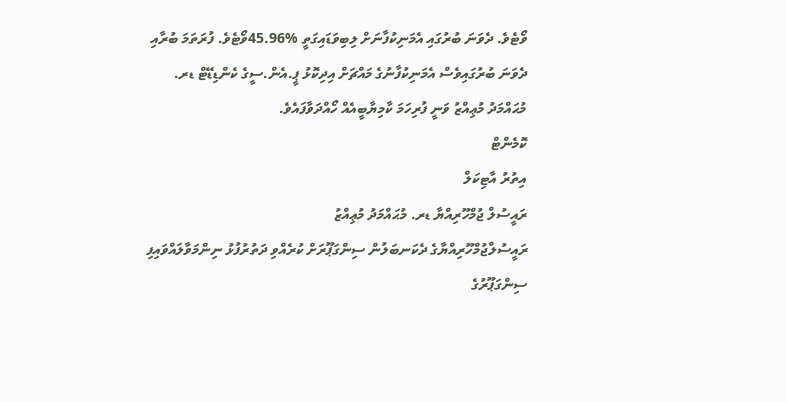ވޯޓެވެ. ދެވަނަ ބުރުގައި އެމަނިކުފާނަށް ލިބިވަޑައިގަތީ %45.96ވޯޓެވެ. ފުރަތަމަ ބުރާއި ދެވަނަ ބުރުގައިވެސް އެމަނިކުފާނުގެ މައްޗަށް އިދިކޮޅު ޕީ.އެން.ސީގެ ކެންޑިޑޭޓް ޑރ. މުޙައްމަދު މުޢިއްޒު ވަނީ ފުރިހަމަ ކާމިޔާބީއެއް ހޯއްދަވާފައެވެ.
ކޮމެންޓް
އިތުރު އާޓިކަލް
ރައީސުލް ޖުމްހޫރިއްޔާ ޑރ. މުޙައްމަދު މުޢިއްޒު
ރައީސުލްޖުމްހޫރިއްޔާގެ ދެކަނބަލުން ސިންގަޕޫރަށް ކުރެއްވި ދަތުރުފުޅު ނިންމަވާލައްވައިފި
ސިންގަޕޫރުގެ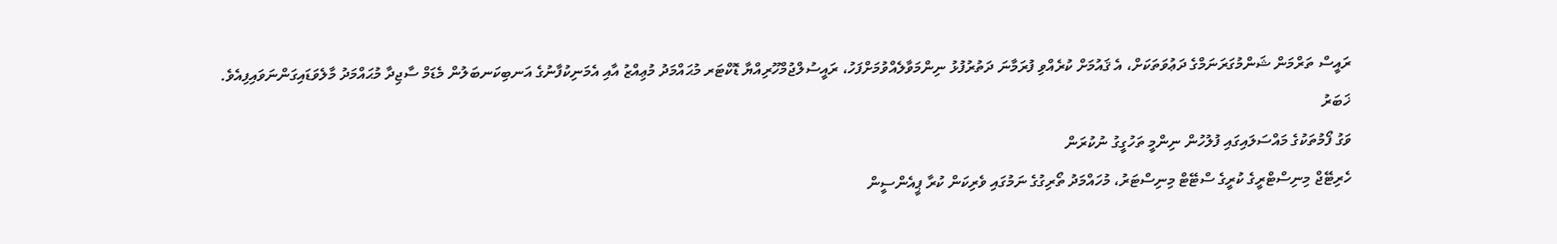ރައީސް ތަރްމަން ޝަންމުގަރަނަމްގެ ދަޢުވަތަކަށް، އެ ޤައުމަށް ކުރެއްވި ފުރަމާނަ ދަތުރުފުޅު ނިންމަވާލެއްވުމަށްފަހު، ރައީސުލްޖުމްހޫރިއްޔާ ޑޮކްޓަރ މުޙައްމަދު މުޢިއްޒު އާއި އެމަނިކުފާނުގެ އަނބިކަނބަލުން މެޑަމް ސާޖިދާ މުޙައްމަދު މާލެވަޑައިގަންނަވައިފިއެވެ.
ޚަބަރު
ވަގު ފޯމުތަކުގެ މައްސަލައިގައި ފުލުހުން ނިންމީ ތަހުގީގު ނުކުރަން
ހެރިޓޭޖް މިނިސްޓްރީގެ ކުރީގެ ސްޓޭޓް މިނިސްޓަރު، މުހައްމަދު ތޯރިގުގެ ނަމުގައި ވެރިކަން ކުރާ ޕީއެންސީން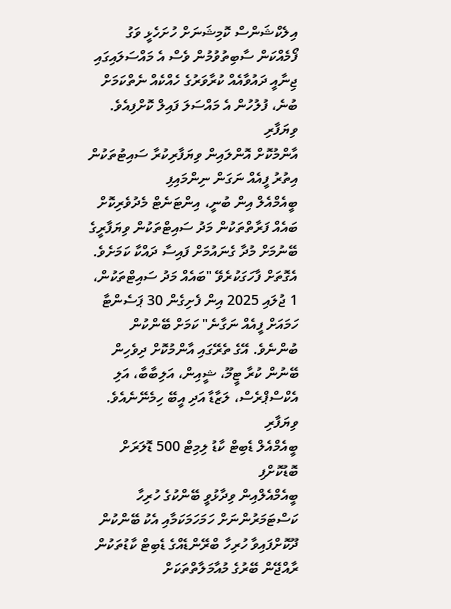އިލެކްޝަންސް ކޮމިޝަނަށް ހުށަހެޅީ ވަގު ފޯމެއްކަން ސާބިތުވުމުން ވެސް އެ މައްސަލައިގައި ޖިނާއީ ދައުވާއެއް ކުރާވަރުގެ ހެއްކެއް ނެތްކަމަށް ބުނެ، ފުލުހުން އެ މައްސަލަ ފައިލް ކޮށްފިއެވެ.
ވިޔަފާރި
އާންމުކޮށް އޮންލައިން ވިޔަފާރިކުރާ ސައިޓުތަކުން އިތުރު ފީއެއް ނަގަން ނިންމައިފި
ބީއެމްއެލް އިން ބުނީ، އިންޓަނެޓް މެދުވެރިކޮށް ބައެއް ފަރާތްތަކުން މަދު ސައިޓްތަކުން ވިޔަފާރީގެ ބޭނުމަށް މުދާ ގެނައުމަށް ފައިސާ ދައްކާ ކަމަށެވެ. އެގޮތަށް ފާހަގަކުރެވޭ "ބައެއް މަދު ސައިޓްތަކުން، 1 ޖުލައި 2025 އިން ފެށިގެން 30 ޕަސެންޓާ ހަމައަށް ފީއެއް ނަގާނެ" ކަމަށް ބޭންކުން ބުންނެވެ. އޭގެ ތެރޭގައި އާންމުކޮށް ދިވެހިން ބޭނުން ކުރާ ޓީމޫ، ޝީއިން، އަލިބާބާ، އަލި އެކްސްޕްރެސް، ލަޒާޑާ އަދި އީބޭ ހިމެނޭނެއެވެ.
ވިޔަފާރި
ބީއެމްއެލް ޑެބިޓް ކާޑު ލިމިޓް 500 ޑޮލަރަށް ބޮޑުކޮށްފި
ބީއެމްއެލްއިން ވިދާޅުވީ ބޭންކުގެ ހުރިހާ ކަސްޓަމަރުންނަށް ހަމަހަމަކަމާއި އެކު ބޭންކުން ދޫކޮށްފައިވާ ހުރިހާ ބްރޭންޑެއްގެ ޑެބިޓް ކާޑުތަކުން ރާއްޖޭން ބޭރުގެ މުއާމަލާތްތަކަށް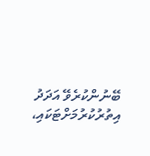ބޭނުންކުރެވޭ އަދަދު އިތުރުކުރުމަށްޓަކައި،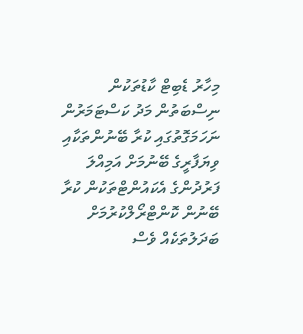މިހާރު ޑެބިޓް ކާޑުތަކުން ނިސްބަތުން މަދު ކަސްޓަމަރުން ނަހަމަގޮތުގައި ކުރާ ބޭނުންތަކާއި ވިޔަފާރީގެ ބޭނުމަށް އަމިއްލަ ފަރުދުންގެ އެކައުންޓްތަކުން ކުރާ ބޭނުން ކޮންޓްރޯލްކުރުމަށް ބަދަލުތަކެއް ވެސް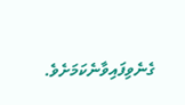ގެނެވިފައިވާނެކަމަށެވެ.